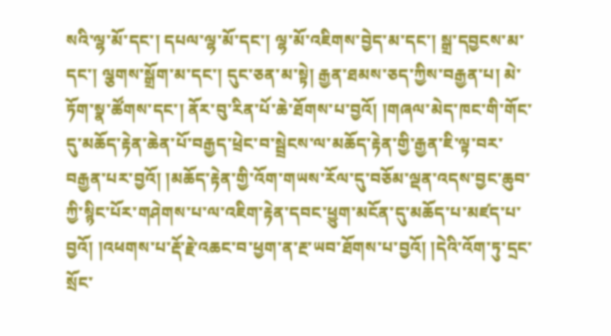སའི་ལྷ་མོ་དང་། དཔལ་ལྷ་མོ་དང་། ལྷ་མོ་འཇིགས་བྱེད་མ་དང་། སྒྲ་དབྱངས་མ་དང་། ལྕགས་སྒྲོག་མ་དང་། དུང་ཅན་མ་སྟེ། རྒྱན་ཐམས་ཅད་ཀྱིས་བརྒྱན་པ། མེ་ཏོག་སྣ་ཚོགས་དང་། ནོར་བུ་རིན་པོ་ཆེ་ཐོགས་པ་བྱའོ། །གཞལ་མེད་ཁང་གི་གོང་དུ་མཆོད་རྟེན་ཆེན་པོ་བརྒྱད་ཕྲེང་བ་སྦྲེངས་ལ་མཆོད་རྟེན་གྱི་རྒྱན་ཇི་ལྟ་བར་བརྒྱན་པར་བྱའོ། །མཆོད་རྟེན་གྱི་འོག་གཡས་རོལ་དུ་བཅོམ་ལྡན་འདས་བྱང་ཆུབ་ཀྱི་སྙིང་པོར་གཤེགས་པ་ལ་འཇིག་རྟེན་དབང་ཕྱུག་མངོན་དུ་མཆོད་པ་མཛད་པ་བྱའོ། །འཕགས་པ་རྡོ་རྗེ་འཆང་བ་ཕྱག་ན་རྔ་ཡབ་ཐོགས་པ་བྱའོ། །དེའི་འོག་ཏུ་དྲང་སྲོང་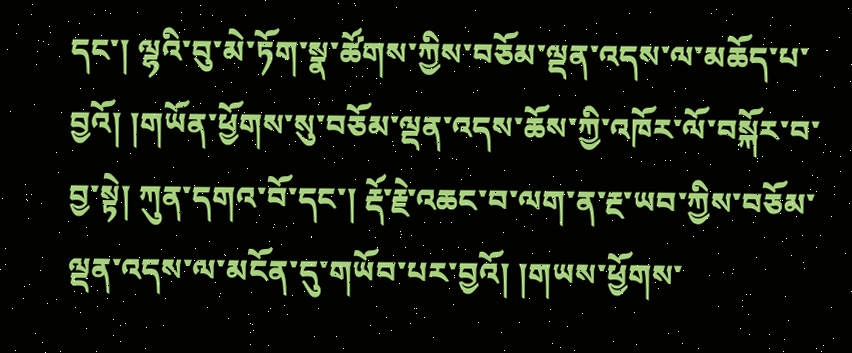དང་། ལྷའི་བུ་མེ་ཏོག་སྣ་ཚོགས་ཀྱིས་བཅོམ་ལྡན་འདས་ལ་མཆོད་པ་བྱའོ། །གཡོན་ཕྱོགས་སུ་བཅོམ་ལྡན་འདས་ཆོས་ཀྱི་འཁོར་ལོ་བསྐོར་བ་བྱ་སྟེ། ཀུན་དགའ་བོ་དང་། རྡོ་རྗེ་འཆང་བ་ལག་ན་རྔ་ཡབ་ཀྱིས་བཅོམ་ལྡན་འདས་ལ་མངོན་དུ་གཡོབ་པར་བྱའོ། །གཡས་ཕྱོགས་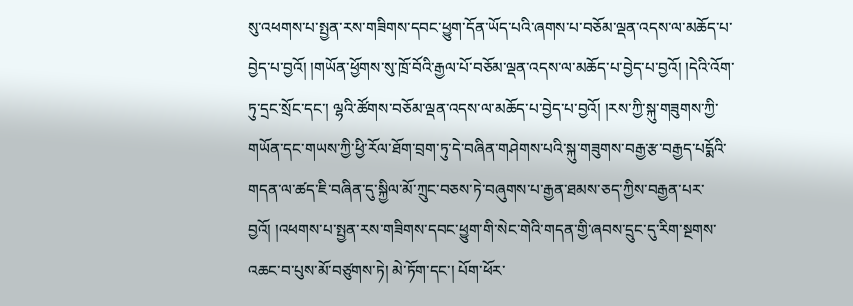སུ་འཕགས་པ་སྤྱན་རས་གཟིགས་དབང་ཕྱུག་དོན་ཡོད་པའི་ཞགས་པ་བཅོམ་ལྡན་འདས་ལ་མཆོད་པ་བྱེད་པ་བྱའོ། །གཡོན་ཕྱོགས་སུ་ཁྲོ་བོའི་རྒྱལ་པོ་བཅོམ་ལྡན་འདས་ལ་མཆོད་པ་བྱེད་པ་བྱའོ། །དེའི་འོག་ཏུ་དྲང་སྲོང་དང་། ལྷའི་ཚོགས་བཅོམ་ལྡན་འདས་ལ་མཆོད་པ་བྱེད་པ་བྱའོ། །རས་ཀྱི་སྐུ་གཟུགས་ཀྱི་གཡོན་དང་གཡས་ཀྱི་ཕྱི་རོལ་ཐོག་བྲག་ཏུ་དེ་བཞིན་གཤེགས་པའི་སྐུ་གཟུགས་བརྒྱ་རྩ་བརྒྱད་པདྨོའི་གདན་ལ་ཚད་ཇི་བཞིན་དུ་སྐྱིལ་མོ་ཀྲུང་བཅས་ཏེ་བཞུགས་པ་རྒྱན་ཐམས་ཅད་ཀྱིས་བརྒྱན་པར་བྱའོ། །འཕགས་པ་སྤྱན་རས་གཟིགས་དབང་ཕྱུག་གི་སེང་གེའི་གདན་གྱི་ཞབས་དྲུང་དུ་རིག་སྔགས་འཆང་བ་པུས་མོ་བཙུགས་ཏེ། མེ་ཏོག་དང་། པོག་ཕོར་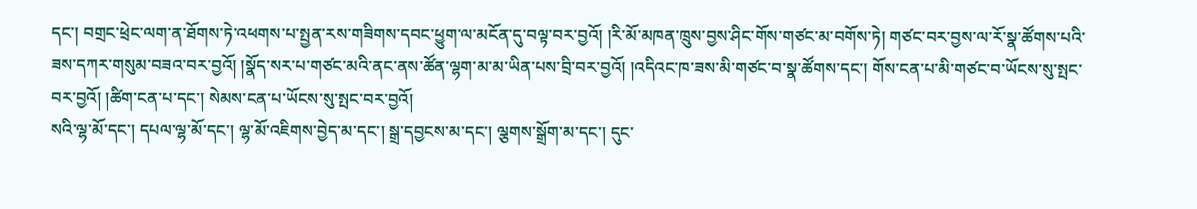དང་། བགྲང་ཕྲེང་ལག་ན་ཐོགས་ཏེ་འཕགས་པ་སྤྱན་རས་གཟིགས་དབང་ཕྱུག་ལ་མངོན་དུ་བལྟ་བར་བྱའོ། །རི་མོ་མཁན་ཁྲུས་བྱས་ཤིང་གོས་གཙང་མ་བགོས་ཏེ། གཙང་བར་བྱས་ལ་རོ་སྣ་ཚོགས་པའི་ཟས་དཀར་གསུམ་བཟའ་བར་བྱའོ། །སྣོད་སར་པ་གཙང་མའི་ནང་ནས་ཚོན་ལྷག་མ་མ་ཡིན་པས་བྲི་བར་བྱའོ། །འདིའང་ཁ་ཟས་མི་གཙང་བ་སྣ་ཚོགས་དང་། གོས་ངན་པ་མི་གཙང་བ་ཡོངས་སུ་སྤང་བར་བྱའོ། །ཚིག་ངན་པ་དང་། སེམས་ངན་པ་ཡོངས་སུ་སྤང་བར་བྱའོ།
སའི་ལྷ་མོ་དང་། དཔལ་ལྷ་མོ་དང་། ལྷ་མོ་འཇིགས་བྱེད་མ་དང་། སྒྲ་དབྱངས་མ་དང་། ལྕགས་སྒྲོག་མ་དང་། དུང་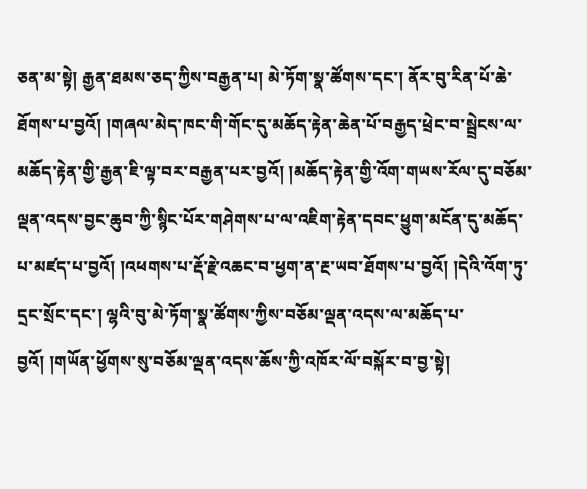ཅན་མ་སྟེ། རྒྱན་ཐམས་ཅད་ཀྱིས་བརྒྱན་པ། མེ་ཏོག་སྣ་ཚོགས་དང་། ནོར་བུ་རིན་པོ་ཆེ་ཐོགས་པ་བྱའོ། །གཞལ་མེད་ཁང་གི་གོང་དུ་མཆོད་རྟེན་ཆེན་པོ་བརྒྱད་ཕྲེང་བ་སྦྲེངས་ལ་མཆོད་རྟེན་གྱི་རྒྱན་ཇི་ལྟ་བར་བརྒྱན་པར་བྱའོ། །མཆོད་རྟེན་གྱི་འོག་གཡས་རོལ་དུ་བཅོམ་ལྡན་འདས་བྱང་ཆུབ་ཀྱི་སྙིང་པོར་གཤེགས་པ་ལ་འཇིག་རྟེན་དབང་ཕྱུག་མངོན་དུ་མཆོད་པ་མཛད་པ་བྱའོ། །འཕགས་པ་རྡོ་རྗེ་འཆང་བ་ཕྱག་ན་རྔ་ཡབ་ཐོགས་པ་བྱའོ། །དེའི་འོག་ཏུ་དྲང་སྲོང་དང་། ལྷའི་བུ་མེ་ཏོག་སྣ་ཚོགས་ཀྱིས་བཅོམ་ལྡན་འདས་ལ་མཆོད་པ་བྱའོ། །གཡོན་ཕྱོགས་སུ་བཅོམ་ལྡན་འདས་ཆོས་ཀྱི་འཁོར་ལོ་བསྐོར་བ་བྱ་སྟེ།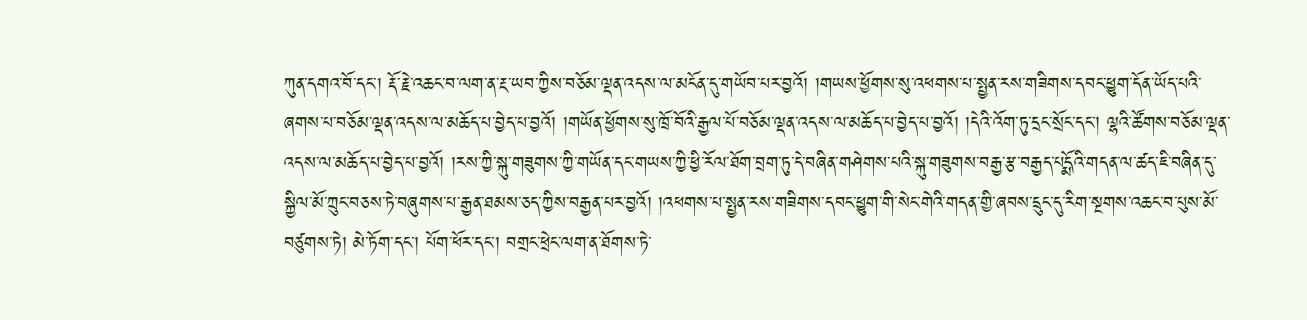ཀུན་དགའ་བོ་དང་། རྡོ་རྗེ་འཆང་བ་ལག་ན་རྔ་ཡབ་ཀྱིས་བཅོམ་ལྡན་འདས་ལ་མངོན་དུ་གཡོབ་པར་བྱའོ། །གཡས་ཕྱོགས་སུ་འཕགས་པ་སྤྱན་རས་གཟིགས་དབང་ཕྱུག་དོན་ཡོད་པའི་ཞགས་པ་བཅོམ་ལྡན་འདས་ལ་མཆོད་པ་བྱེད་པ་བྱའོ། །གཡོན་ཕྱོགས་སུ་ཁྲོ་བོའི་རྒྱལ་པོ་བཅོམ་ལྡན་འདས་ལ་མཆོད་པ་བྱེད་པ་བྱའོ། །དེའི་འོག་ཏུ་དྲང་སྲོང་དང་། ལྷའི་ཚོགས་བཅོམ་ལྡན་འདས་ལ་མཆོད་པ་བྱེད་པ་བྱའོ། །རས་ཀྱི་སྐུ་གཟུགས་ཀྱི་གཡོན་དང་གཡས་ཀྱི་ཕྱི་རོལ་ཐོག་བྲག་ཏུ་དེ་བཞིན་གཤེགས་པའི་སྐུ་གཟུགས་བརྒྱ་རྩ་བརྒྱད་པདྨོའི་གདན་ལ་ཚད་ཇི་བཞིན་དུ་སྐྱིལ་མོ་ཀྲུང་བཅས་ཏེ་བཞུགས་པ་རྒྱན་ཐམས་ཅད་ཀྱིས་བརྒྱན་པར་བྱའོ། །འཕགས་པ་སྤྱན་རས་གཟིགས་དབང་ཕྱུག་གི་སེང་གེའི་གདན་གྱི་ཞབས་དྲུང་དུ་རིག་སྔགས་འཆང་བ་པུས་མོ་བཙུགས་ཏེ། མེ་ཏོག་དང་། པོག་ཕོར་དང་། བགྲང་ཕྲེང་ལག་ན་ཐོགས་ཏེ་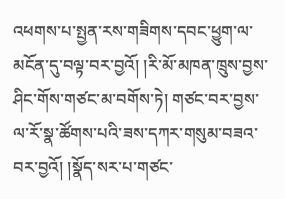འཕགས་པ་སྤྱན་རས་གཟིགས་དབང་ཕྱུག་ལ་མངོན་དུ་བལྟ་བར་བྱའོ། །རི་མོ་མཁན་ཁྲུས་བྱས་ཤིང་གོས་གཙང་མ་བགོས་ཏེ། གཙང་བར་བྱས་ལ་རོ་སྣ་ཚོགས་པའི་ཟས་དཀར་གསུམ་བཟའ་བར་བྱའོ། །སྣོད་སར་པ་གཙང་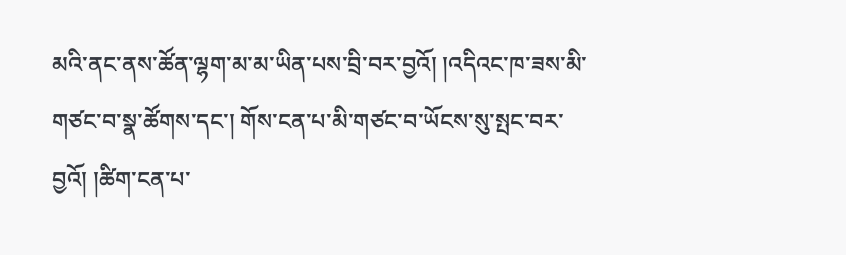མའི་ནང་ནས་ཚོན་ལྷག་མ་མ་ཡིན་པས་བྲི་བར་བྱའོ། །འདིའང་ཁ་ཟས་མི་གཙང་བ་སྣ་ཚོགས་དང་། གོས་ངན་པ་མི་གཙང་བ་ཡོངས་སུ་སྤང་བར་བྱའོ། །ཚིག་ངན་པ་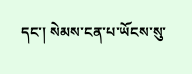དང་། སེམས་ངན་པ་ཡོངས་སུ་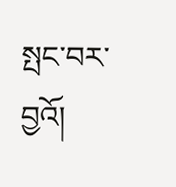སྤང་བར་བྱའོ།